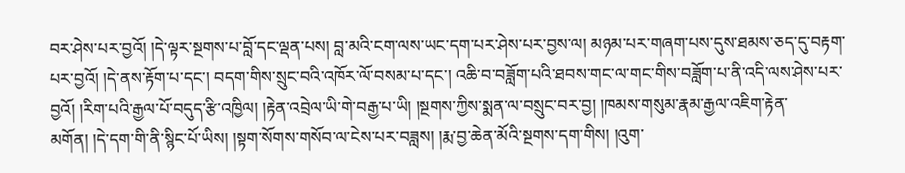བར་ཤེས་པར་བྱའོ། །དེ་ལྟར་སྔགས་པ་བློ་དང་ལྡན་པས། བླ་མའི་ངག་ལས་ཡང་དག་པར་ཤེས་པར་བྱས་ལ། མཉམ་པར་གཞག་པས་དུས་ཐམས་ཅད་དུ་བརྟག་པར་བྱའོ། །དེ་ནས་རྟོག་པ་དང་། བདག་གིས་སྲུང་བའི་འཁོར་ལོ་བསམ་པ་དང་། འཆི་བ་བཟློག་པའི་ཐབས་གང་ལ་གང་གིས་བཟློག་པ་ནི་འདི་ལས་ཤེས་པར་བྱའོ། །རིག་པའི་རྒྱལ་པོ་བདུད་རྩི་འཁྱིལ། །རྟེན་འབྲེལ་ཡི་གེ་བརྒྱ་པ་ཡི། །སྔགས་ཀྱིས་སྨན་ལ་བསྲུང་བར་བྱ། །ཁམས་གསུམ་རྣམ་རྒྱལ་འཇིག་རྟེན་མགོན། །དེ་དག་གི་ནི་སྙིང་པོ་ཡིས། །སྟག་སོགས་གསོབ་ལ་ངེས་པར་བཟླས། །རྨ་བྱ་ཆེན་མོའི་སྔགས་དག་གིས། །འུག་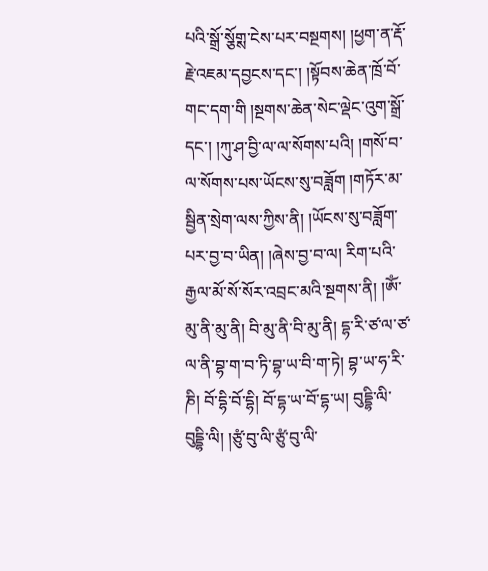པའི་སྒྲོ་སྕོགྶ་ངེས་པར་བསྔགས། །ཕྱག་ན་རྡོ་རྗེ་འཇམ་དབྱངས་དང་། །སྟོབས་ཆེན་ཁྲོ་བོ་གང་དག་གི །སྔགས་ཆེན་སེང་ལྡེང་འུག་སྒྲོ་དང་། །ཀུ་ཤ་བྱི་ལ་ལ་སོགས་པའི། །གསོ་བ་ལ་སོགས་པས་ཡོངས་སུ་བཟློག །གཏོར་མ་སྦྱིན་སྲེག་ལས་ཀྱིས་ནི། །ཡོངས་སུ་བཟློག་པར་བྱ་བ་ཡིན། །ཞེས་བྱ་བ་ལ། རིག་པའི་རྒྱལ་མོ་སོ་སོར་འབྲང་མའི་སྔགས་ནི། །ཨོཾ་མུ་ནི་མུ་ནི། བི་མུ་ནི་བི་མུ་ནི། དྷ་རི་ཙ་ལ་ཙ་ལ་ནི་བྷ་ག་བ་ཏི་བྷ་ཡ་བི་ག་ཏེ། བྷ་ཡ་ཧ་རི་ཎི། བོ་དྷི་བོ་དྷི། བོ་དྷ་ཡ་བོ་དྷ་ཡ། བུདྡྷི་ལི་བུདྡྷི་ལི། །ཙུཾ་བུ་ལི་ཙུཾ་བུ་ལི་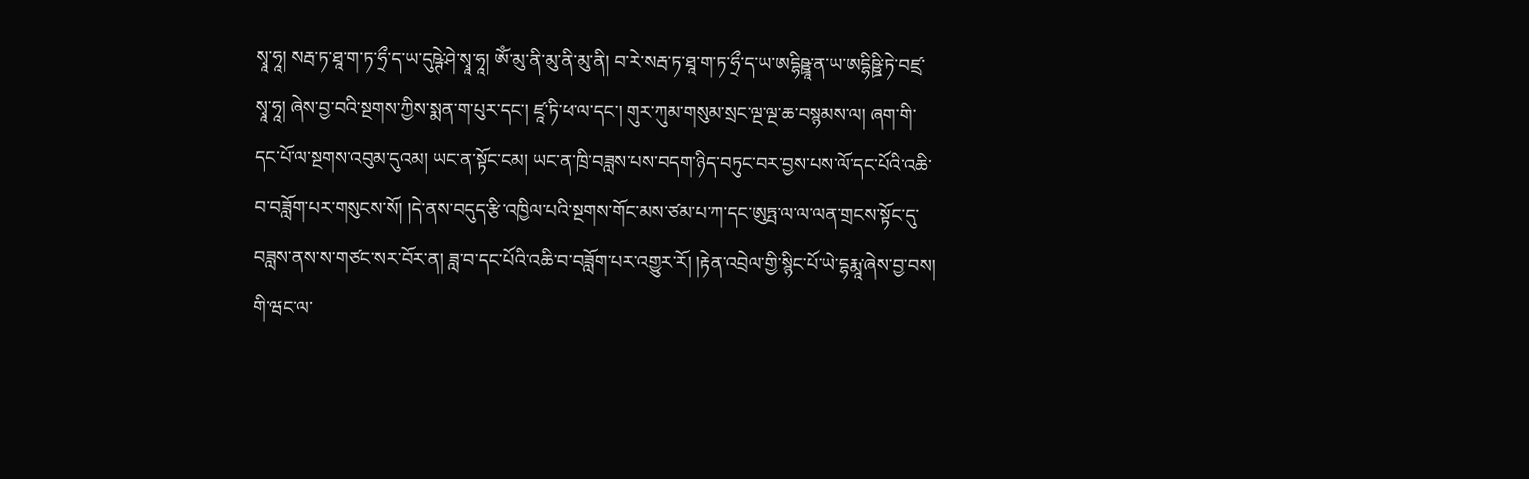སྭཱ་ཧཱ། སརྦ་ཏ་ཐཱ་ག་ཏ་ཧྲྀ་ད་ཡ་དུཥྚེ་ཤེ་སྭཱ་ཧཱ། ཨོཾ་མུ་ནི་མུ་ནི་མུ་ནི། བ་རེ་སརྦ་ཏ་ཐཱ་ག་ཏ་ཧྲྀ་ད་ཡ་ཨདྷིཥྛཱ་ན་ཡ་ཨདྷིཥྛི་ཏེ་བཛྲ་སྭཱ་ཧཱ། ཞེས་བྱ་བའི་སྔགས་ཀྱིས་སྨན་ག་པུར་དང་། ཛཱ་ཏི་ཕ་ལ་དང་། གུར་ཀུམ་གསུམ་སྲང་ལྔ་ལྔ་ཆ་བསྙམས་ལ། ཞག་གི་དང་པོ་ལ་སྔགས་འབུམ་དུའམ། ཡང་ན་སྟོང་ངམ། ཡང་ན་ཁྲི་བཟླས་པས་བདག་ཉིད་བཏུང་བར་བྱས་པས་ལོ་དང་པོའི་འཆི་བ་བཟློག་པར་གསུངས་སོ། །དེ་ནས་བདུད་རྩི་འཁྱིལ་པའི་སྔགས་གོང་མས་ཙམ་པ་ཀ་དང་ཨུཏྤ་ལ་ལ་ལན་གྲངས་སྟོང་དུ་བཟླས་ནས་ས་གཙང་སར་བོར་ན། ཟླ་བ་དང་པོའི་འཆི་བ་བཟློག་པར་འགྱུར་རོ། །རྟེན་འབྲེལ་གྱི་སྙིང་པོ་ཡེ་དྷརྨཱ་ཞེས་བྱ་བས། གི་ཝང་ལ་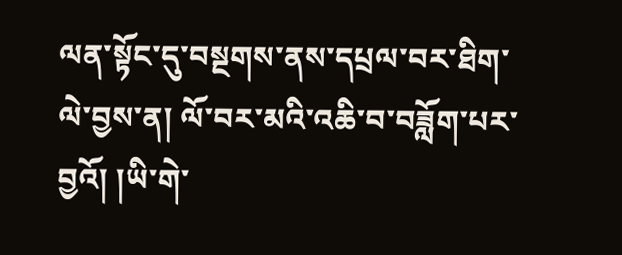ལན་སྟོང་དུ་བསྔགས་ནས་དཔྲལ་བར་ཐིག་ལེ་བྱས་ན། ལོ་བར་མའི་འཆི་བ་བཟློག་པར་བྱའོ། །ཡི་གེ་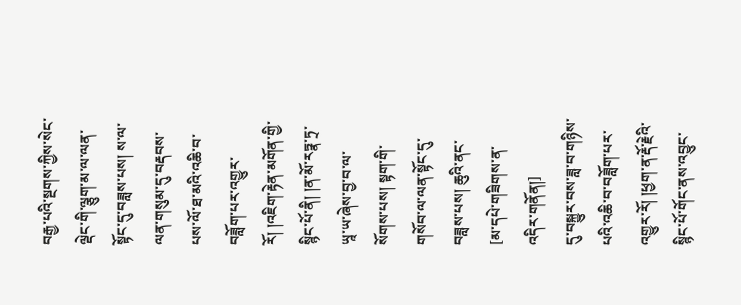བརྒྱ་པའི་སྔགས་ཀྱིས་སེང་ལྡེང་གི་ལྕུག་མ་ལ་ལན་སྟོང་དུ་བཟླས་པས། ས་ལ་ལན་གསུམ་དུ་བརྡབས་པས་ལོ་ཐ་མའི་འཆི་བ་བཟློག་པར་འགྱུར་རོ། །འཇིག་རྟེན་མགོན་གྱི་སྙིང་པོ་ནི། །ན་མོ་རཏྣ་ཏྲ་ཡཱ་ཡ་ཞེས་བྱ་བ་ལ་སོགས་པས། སྟག་གི་གསོབ་ལ་ལན་སྟོང་དུ་བཟླས་པས། ཆུའི་ནང་
[མ་དཔེ་གཟིགས་ན་འདིར་གནོན།]
དུ་བསྐྱུར་བས་ཟླ་བ་གཉིས་པའི་འཆི་བ་བཟློག་པར་འགྱུར་རོ། །ཕྱག་ན་རྡོ་རྗེའི་སྙིང་པོ་གོང་ནས་འབྱུང་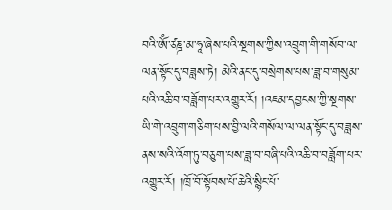བའི་ཨོཾ་ཙཎྜ་མ་ཧཱ་ཞེས་པའི་སྔགས་ཀྱིས་འབྲུག་གི་གསོབ་ལ་ལན་སྟོང་དུ་བཟླས་ཏེ། མེའི་ནང་དུ་བསྲེགས་པས་ཟླ་བ་གསུམ་པའི་འཆི་བ་བཟློག་པར་འགྱུར་རོ། །འཇམ་དབྱངས་ཀྱི་སྔགས་ཡི་གེ་འབྲུག་གཅིག་པས་བྱི་ལའི་གསོལ་ལ་ལན་སྟོང་དུ་བཟླས་ནས་སའི་འོག་ཏུ་བཅུག་པས་ཟླ་བ་བཞི་པའི་འཆི་བ་བཟློག་པར་འགྱུར་རོ། །ཁྲོ་བོ་སྟོབས་པོ་ཆེའི་སྙིང་པོ་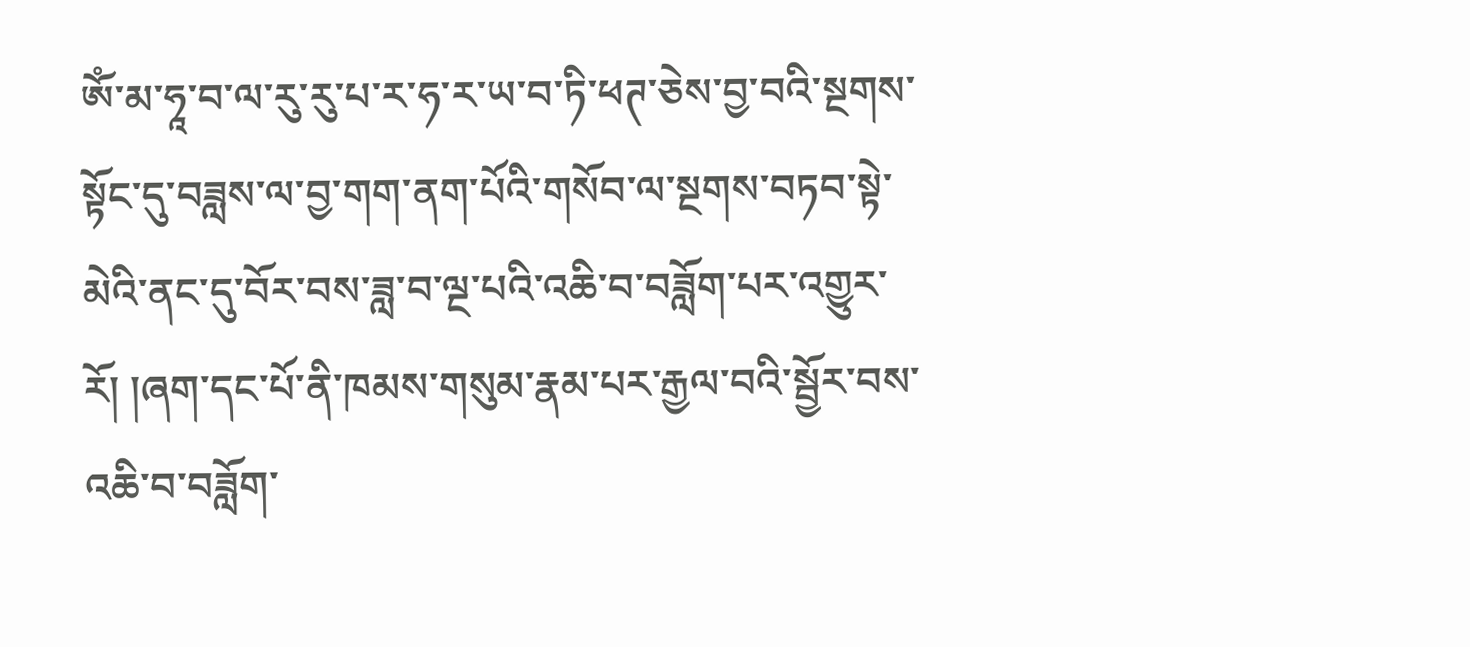ཨོཾ་མ་ཧཱ་བ་ལ་རུ་རུ་པ་ར་ཧ་ར་ཡ་བ་ཏི་ཕཊ་ཅེས་བྱ་བའི་སྔགས་སྟོང་དུ་བཟླས་ལ་བྱ་གག་ནག་པོའི་གསོབ་ལ་སྔགས་བཏབ་སྟེ་མེའི་ནང་དུ་བོར་བས་ཟླ་བ་ལྔ་པའི་འཆི་བ་བཟློག་པར་འགྱུར་རོ། །ཞག་དང་པོ་ནི་ཁམས་གསུམ་རྣམ་པར་རྒྱལ་བའི་སྦྱོར་བས་འཆི་བ་བཟློག་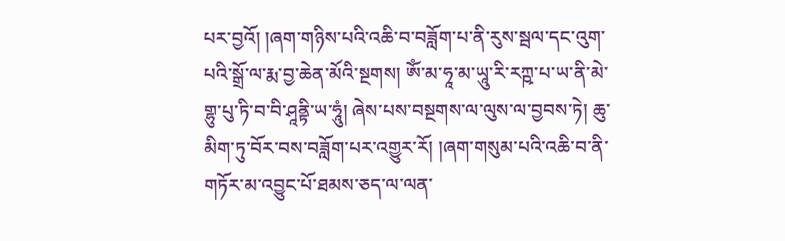པར་བྱའོ། །ཞག་གཉིས་པའི་འཆི་བ་བཟློག་པ་ནི་རུས་སྦལ་དང་འུག་པའི་སྒྲོ་ལ་རྨ་བྱ་ཆེན་མོའི་སྔགས། ཨོཾ་མ་ཧཱ་མ་ཡཱུ་རི་རཀྵ་པ་ཡ་ནི་མེ་གྷུ་པུ་ཏི་བ་བི་ཤཱནྟི་ཡ་ཧཱུཾ། ཞེས་པས་བསྔགས་ལ་ལུས་ལ་བྱབས་ཏེ། ཆུ་མིག་ཏུ་བོར་བས་བཟློག་པར་འགྱུར་རོ། །ཞག་གསུམ་པའི་འཆི་བ་ནི་གཏོར་མ་འབྱུང་པོ་ཐམས་ཅད་ལ་ལན་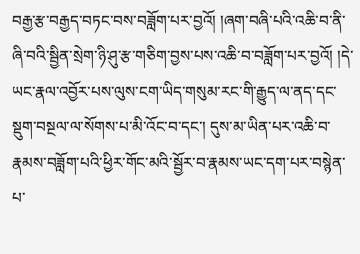བརྒྱ་རྩ་བརྒྱད་བཏང་བས་བཟློག་པར་བྱའོ། །ཞག་བཞི་པའི་འཆི་བ་ནི་ཞི་བའི་སྦྱིན་སྲེག་ཉི་ཤུ་རྩ་གཅིག་བྱས་པས་འཆི་བ་བཟློག་པར་བྱའོ། །དེ་ཡང་རྣལ་འབྱོར་པས་ལུས་ངག་ཡིད་གསུམ་རང་གི་རྒྱུད་ལ་ནད་དང་སྡུག་བསྔལ་ལ་སོགས་པ་མི་འོང་བ་དང་། དུས་མ་ཡིན་པར་འཆི་བ་རྣམས་བཟློག་པའི་ཕྱིར་གོང་མའི་སྦྱོར་བ་རྣམས་ཡང་དག་པར་བསྙེན་པ་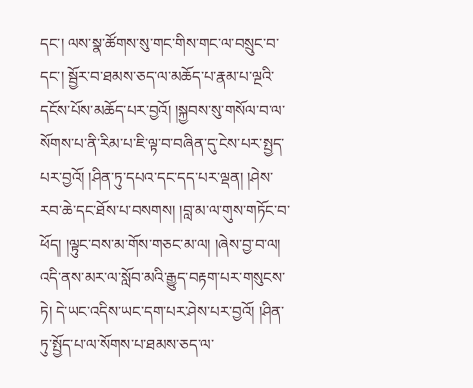དང་། ལས་སྣ་ཚོགས་སུ་གང་གིས་གང་ལ་བསྲུང་བ་དང་། སྦྱོར་བ་ཐམས་ཅད་ལ་མཆོད་པ་རྣམ་པ་ལྔའི་དངོས་པོས་མཆོད་པར་བྱའོ། །སྐྱབས་སུ་གསོལ་བ་ལ་སོགས་པ་ནི་རིམ་པ་ཇི་ལྟ་བ་བཞིན་དུ་ངེས་པར་སྤྱད་པར་བྱའོ། །ཤིན་ཏུ་དཔའ་དང་དད་པར་ལྡན། །ཤེས་རབ་ཆེ་དང་ཐོས་པ་བསགས། །བླ་མ་ལ་གུས་གཏོང་བ་ཕོད། །ལྟུང་བས་མ་གོས་གཅང་མ་ལ། །ཞེས་བྱ་བ་ལ། འདི་ནས་མར་ལ་སློབ་མའི་རྒྱུད་བརྟག་པར་གསུངས་ཏེ། དེ་ཡང་འདིས་ཡང་དག་པར་ཤེས་པར་བྱའོ། །ཤིན་ཏུ་སྤྱོད་པ་ལ་སོགས་པ་ཐམས་ཅད་ལ་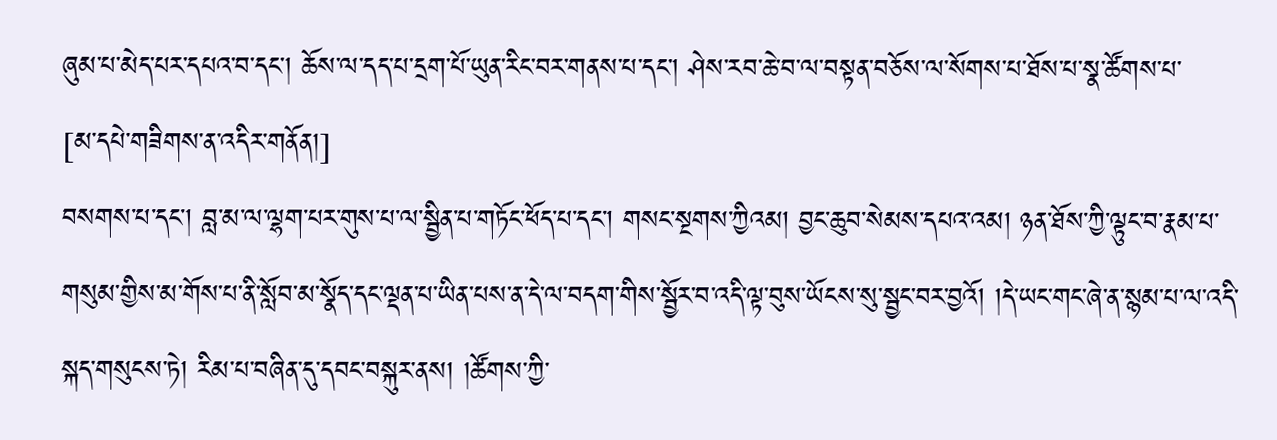ཞུམ་པ་མེད་པར་དཔའ་བ་དང་། ཆོས་ལ་དད་པ་དྲག་པོ་ཡུན་རིང་བར་གནས་པ་དང་། ཤེས་རབ་ཆེ་བ་ལ་བསྟན་བཅོས་ལ་སོགས་པ་ཐོས་པ་སྣ་ཚོགས་པ་
[མ་དཔེ་གཟིགས་ན་འདིར་གནོན།]
བསགས་པ་དང་། བླ་མ་ལ་ལྷག་པར་གུས་པ་ལ་སྦྱིན་པ་གཏོང་ཕོད་པ་དང་། གསང་སྔགས་ཀྱིའམ། བྱང་ཆུབ་སེམས་དཔའ་འམ། ཉན་ཐོས་ཀྱི་ལྟུང་བ་རྣམ་པ་གསུམ་གྱིས་མ་གོས་པ་ནི་སློབ་མ་སྣོད་དང་ལྡན་པ་ཡིན་པས་ན་དེ་ལ་བདག་གིས་སྦྱོར་བ་འདི་ལྟ་བུས་ཡོངས་སུ་སྦྱང་བར་བྱའོ། །དེ་ཡང་གང་ཞེ་ན་སྙམ་པ་ལ་འདི་སྐད་གསུངས་ཏེ། རིམ་པ་བཞིན་དུ་དབང་བསྐུར་ནས། །ཚོགས་ཀྱི་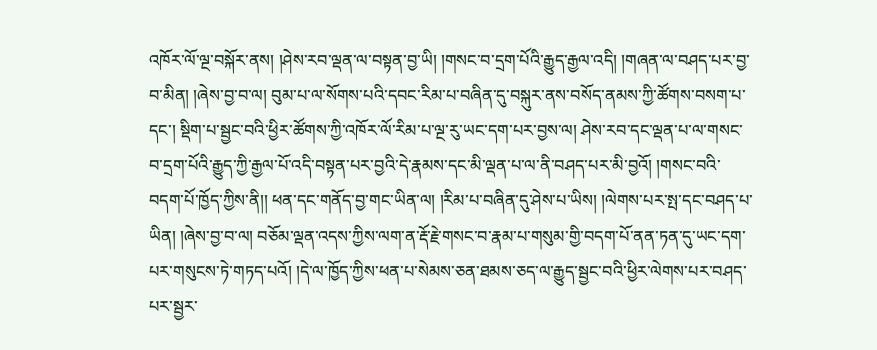འཁོར་ལོ་ལྔ་བསྐོར་ནས། །ཤེས་རབ་ལྡན་ལ་བསྟན་བྱ་ཡི། །གསང་བ་དྲག་པོའི་རྒྱུད་རྒྱལ་འདི། །གཞན་ལ་བཤད་པར་བྱ་བ་མིན། །ཞེས་བྱ་བ་ལ། བུམ་པ་ལ་སོགས་པའི་དབང་རིམ་པ་བཞིན་དུ་བསྐུར་ནས་བསོད་ནམས་ཀྱི་ཚོགས་བསག་པ་དང་། སྡིག་པ་སྦྱང་བའི་ཕྱིར་ཚོགས་ཀྱི་འཁོར་ལོ་རིམ་པ་ལྔ་རུ་ཡང་དག་པར་བྱས་ལ། ཤེས་རབ་དང་ལྡན་པ་ལ་གསང་བ་དྲག་པོའི་རྒྱུད་ཀྱི་རྒྱལ་པོ་འདི་བསྟན་པར་བྱའི་དེ་རྣམས་དང་མི་ལྡན་པ་ལ་ནི་བཤད་པར་མི་བྱའོ། །གསང་བའི་བདག་པོ་ཁྱོད་ཀྱིས་ནི།། ཕན་དང་གནོད་བྱ་གང་ཡིན་ལ། །རིམ་པ་བཞིན་དུ་ཤེས་པ་ཡིས། །ལེགས་པར་སྤ་དང་བཤད་པ་ཡིན། །ཞེས་བྱ་བ་ལ། བཅོམ་ལྡན་འདས་ཀྱིས་ལག་ན་རྡོ་རྗེ་གསང་བ་རྣམ་པ་གསུམ་གྱི་བདག་པོ་ནན་ཏན་དུ་ཡང་དག་པར་གསུངས་ཏེ་གཏད་པའོ། །དེ་ལ་ཁྱོད་ཀྱིས་ཕན་པ་སེམས་ཅན་ཐམས་ཅད་ལ་རྒྱུད་སྦྱང་བའི་ཕྱིར་ལེགས་པར་བཤད་པར་སྦྱར་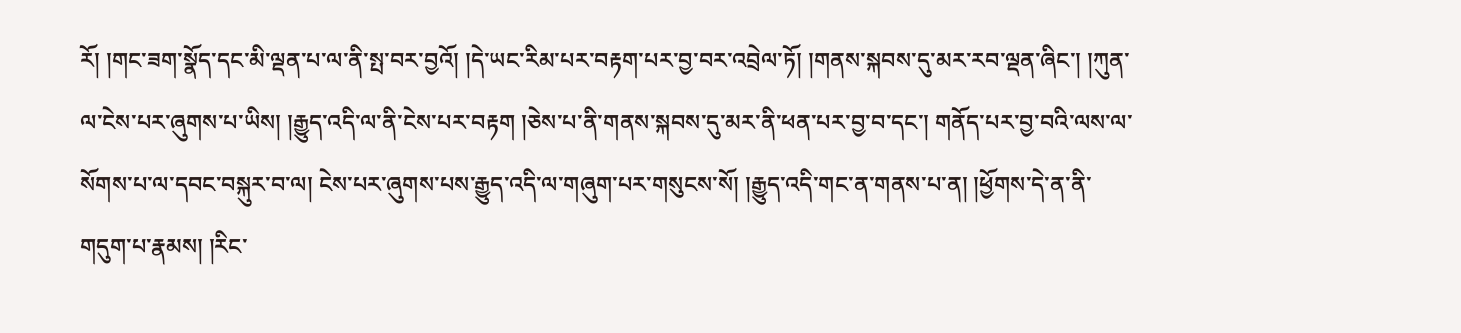རོ། །གང་ཟག་སྣོད་དང་མི་ལྡན་པ་ལ་ནི་སྤ་བར་བྱའོ། །དེ་ཡང་རིམ་པར་བརྟག་པར་བྱ་བར་འབྲེལ་ཏོ། །གནས་སྐབས་དུ་མར་རབ་ལྡན་ཞིང་། །ཀུན་ལ་ངེས་པར་ཞུགས་པ་ཡིས། །རྒྱུད་འདི་ལ་ནི་ངེས་པར་བརྟག །ཅེས་པ་ནི་གནས་སྐབས་དུ་མར་ནི་ཕན་པར་བྱ་བ་དང་། གནོད་པར་བྱ་བའི་ལས་ལ་སོགས་པ་ལ་དབང་བསྐུར་བ་ལ། ངེས་པར་ཞུགས་པས་རྒྱུད་འདི་ལ་གཞུག་པར་གསུངས་སོ། །རྒྱུད་འདི་གང་ན་གནས་པ་ན། །ཕྱོགས་དེ་ན་ནི་གདུག་པ་རྣམས། །རིང་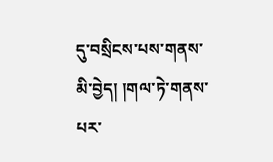དུ་བསྲིངས་པས་གནས་མི་བྱེད། །གལ་ཏེ་གནས་པར་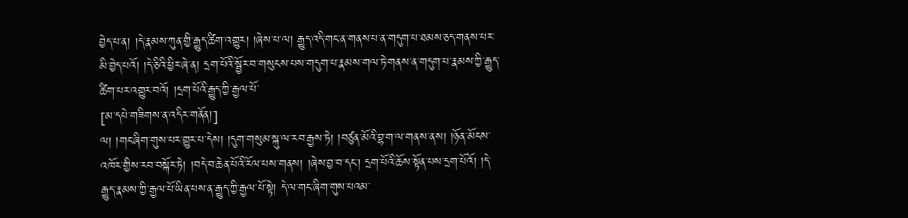བྱེད་པ་ན། །དེ་རྣམས་ཀུན་གྱི་རྒྱུད་ཚིག་འགྱུར། །ཞེས་པ་ལ། རྒྱུད་འདི་གང་ན་གནས་པ་ན་གདུག་པ་ཐམས་ཅད་གནས་པར་མི་བྱེད་པའོ། །དེ་ཅིའི་ཕྱིར་ཞེ་ན། དྲག་པོའི་སྦྱོར་བ་གསུངས་པས་གདུག་པ་རྣམས་གལ་ཏེ་གནས་ན་གདུག་པ་རྣམས་ཀྱི་རྒྱུད་ཚིག་པར་འགྱུར་བའོ། །དྲག་པོའི་རྒྱུད་ཀྱི་རྒྱལ་པོ་
[མ་དཔེ་གཟིགས་ན་འདིར་གནོན།]
ལ། །གང་ཞིག་གུས་པར་གྱུར་པ་དེས། །དུག་གསུམ་སྐུ་ལ་རབ་རྒྱས་ཏེ། །བཙུན་མོའི་བྷ་ག་ལ་གནས་ནས། །ཉོན་མོངས་འཁོར་གྱིས་རབ་བསྐོར་ཏེ། །བདེ་བ་ཆེན་པོའི་རོལ་པས་གནས། །ཞེས་བྱ་བ་དང་། དྲག་པོའི་ཆོས་སྟོན་པས་དྲག་པོའོ། །དེ་རྒྱུད་རྣམས་ཀྱི་རྒྱལ་པོ་ཡིན་པས་ན་རྒྱུད་ཀྱི་རྒྱལ་པོ་སྟེ། དེ་ལ་གང་ཞིག་གུས་པའམ་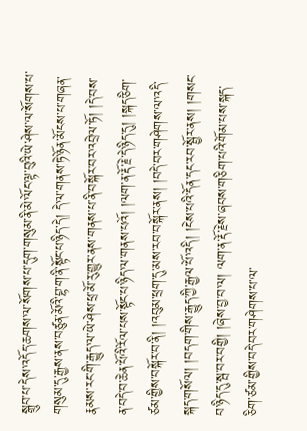སྒྲུབ་པ་དེས་འདོད་ཆགས་ལ་སོགས་པ་དུག་གསུམ་ནི་མེ་ལོང་ལྟ་བུའི་ཡེ་ཤེས་ལ་སོགས་པ་གསུམ་དུ་རྒྱས་ནས་བཙུན་མོའི་བྷ་ག་ནི་སྟོང་པ་ཉིད་དེ། དེ་ལ་གནས་ཏེ་ཉོན་མོངས་པ་གཞན་རྣམས་རང་གི་རྒྱུད་ལ་ཡེ་ཤེས་ཕྲ་མོ་རུ་གྱུར་ནས་གནས་པ་ནི་བསྐོར་བར་འབྲེལ་ཏོ། །དེ་བས་ན་བདེ་བ་ཆེན་པོའི་རོལ་པས་སྟོང་པ་ཉིད་ལ་གནས་པའོ། །ལག་ན་རྡོ་རྗེ་དེ་ཉིད་དུ། །སྐད་ཅིག་ཙམ་གྱིས་བསྐོར་བ་ནི། །འབུམ་ཕྲག་དུ་མས་རབ་བསྐོར་ནས། །བདེ་བར་གཤེགས་ལ་འདི་སྐད་གསོལ། །བདག་གིས་རྒྱུད་ཀྱི་རྒྱལ་པོ་འདི། །ངེས་པའི་དོན་དང་རབ་སྦྱོར་ནས། །གསང་བ་ཉིད་དུ་སྦ་བར་བགྱི། །ཞེས་བྱ་བ་ལ། ལག་ན་རྡོ་རྗེས་ཞབས་གཅིག་པའི་གོམ་པས་སྐད་ཅིག་ཙམ་གྱིས་བདེ་བར་གཤེགས་པ་ལ་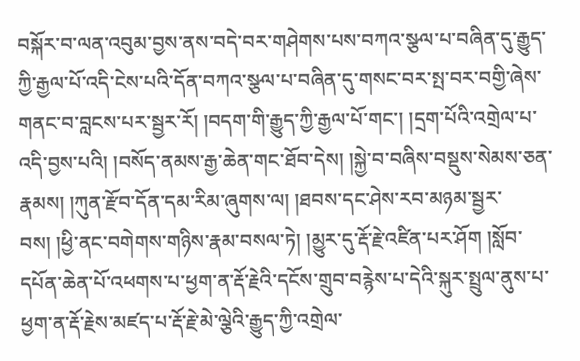བསྐོར་བ་ལན་འབུམ་བྱས་ནས་བདེ་བར་གཤེགས་པས་བཀའ་སྩལ་པ་བཞིན་དུ་རྒྱུད་ཀྱི་རྒྱལ་པོ་འདི་ངེས་པའི་དོན་བཀའ་སྩལ་པ་བཞིན་དུ་གསང་བར་སྤ་བར་བགྱི་ཞེས་གནང་བ་བླངས་པར་སྦྱར་རོ། །བདག་གི་རྒྱུད་ཀྱི་རྒྱལ་པོ་གང་། །དྲག་པོའི་འགྲེལ་པ་འདི་བྱས་པའི། །བསོད་ནམས་རྒྱ་ཆེན་གང་ཐོབ་དེས། །སྐྱེ་བ་བཞིས་བསྡུས་སེམས་ཅན་རྣམས། །ཀུན་རྫོབ་དོན་དམ་རིམ་ཞུགས་ལ། །ཐབས་དང་ཤེས་རབ་མཉམ་སྦྱར་བས། །ཕྱི་ནང་བགེགས་གཉིས་རྣམ་བསལ་ཏེ། །མྱུར་དུ་རྡོ་རྗེ་འཛིན་པར་ཤོག །སློབ་དཔོན་ཆེན་པོ་འཕགས་པ་ཕྱག་ན་རྡོ་རྗེའི་དངོས་གྲུབ་བརྙེས་པ་དེའི་སྐུར་སྤྲུལ་ནུས་པ་ཕྱག་ན་རྡོ་རྗེས་མཛད་པ་རྡོ་རྗེ་མེ་ལྕེའི་རྒྱུད་ཀྱི་འགྲེལ་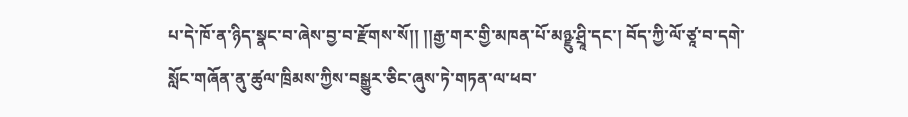པ་དེ་ཁོ་ན་ཉིད་སྣང་བ་ཞེས་བྱ་བ་རྫོགས་སོ།། །།རྒྱ་གར་གྱི་མཁན་པོ་མཉྫུ་ཤྲཱི་དང་། བོད་ཀྱི་ལོ་ཙཱ་བ་དགེ་སློང་གཞོན་ནུ་ཚུལ་ཁྲིམས་ཀྱིས་བསྒྱུར་ཅིང་ཞུས་ཏེ་གཏན་ལ་ཕབ་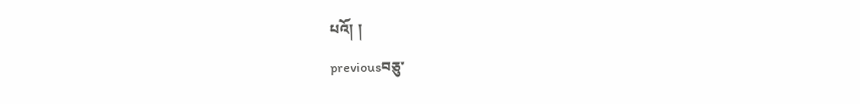པའོ། །
previousབཅུ་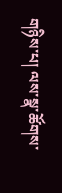གཉིས་པ། ལས་སྣ་ཚོགས་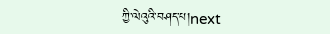ཀྱི་ལེའུའི་བཤད་པ།next